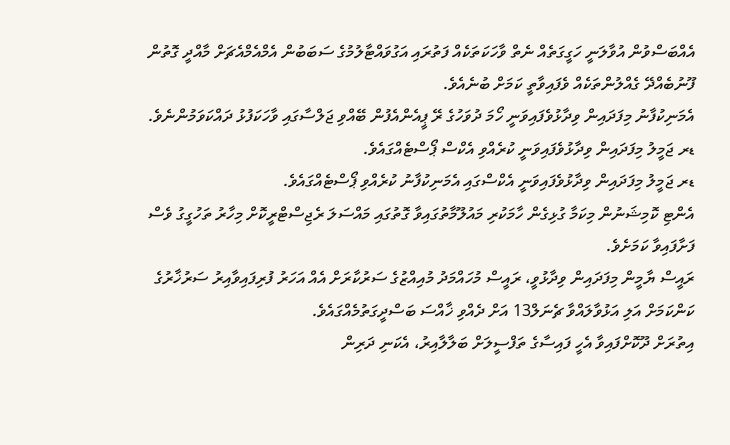އެއްބަސްވުން އުވާލަނީ ހަގީގަތެއް ނެތް ވާހަކަތަކެއް ފަތުރައި އަގުވައްޓާލުމުގެ ސަބަބުން އެމްއެމްއެޗަށް މާއްދީ ގޮތުން ފޫނުބެއްދޭ ގެއްލުންތަކެއް ވެފައިވާތީ ކަމަށް ބުނެއެވެ.
އެމަނިކުފާނު މިފަދައިން ވިދާޅުވެފައިވަނީ ހޯމަ ދުވަހުގެ ރޭ ޕީއެންއެފުން ބޭއްވި ޖަލްސާގައި ވާހަކަފުޅު ދައްކަވަމުންނެވެ.
ޑރ ޖަމީލު މިފަދައިން ވިދާޅުވެފައިވަނީ ކުރެއްވި އެކްސް ޕޯސްޓެއްގައެވެ.
ޑރ ޖަމީލު މިފަދައިން ވިދާޅުވެފައިވަނީ އެކްސްގައި އެމަނިކުފާނު ކުރެއްވި ޕޯސްޓެއްގައެވެ.
އެންޓި ކޮމިޝަނުން މިކަމާ ގުޅިގެން ހާމަކުރި މައުލޫމާތުގައިވާ ގޮތުގައި މައްސަލަ ރެޖިސްޓްރީކޮށް މިހާރު ތަހުގީގު ވެސް ފަށާފައިވާ ކަމަށެވެ.
ރައީސް ޔާމީން މިފަދައިން ވިދާޅުވީ، ރައީސް މުހައްމަދު މުއިއްޒުގެ ސަރުކާރަށް އެއް އަހަރު ފުރިފައިވާއިރު ސަރުޚާރުގެ ކަންކަމަށް އަލި އަޅުވާލައްވާ ޗެނަލް13 އަށް ދެއްވި ޚާއްސަ ބަސްދީގަތުމެއްގައެވެ.
އިތުރަށް ދޫކޮށްފައިވާ އެހީ ފައިސާގެ ތަފްސީލަށް ބަލާލާއިރު، އެކަނި ދަރިން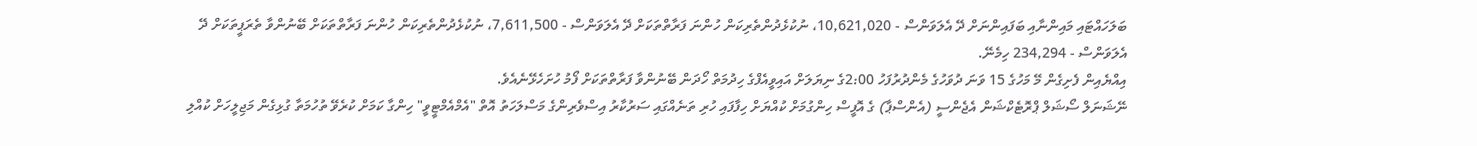ބަލަހައްޓައި މައިންނާއި ބަފައިންނަށް ދޭ އެލަވަންސް - 10,621,020، ނުކުޅެދުންތެރިކަން ހުންނަ ފަރާތްތަކަށް ދޭ އެލަވަންސް - 7,611,500، ނުކުޅެދުންތެރިކަން ހުންނަ ފަރާތްތަކަށް ބޭނުންވާ ތެރަޕީތަކަށް ދޭ އެލަވަންސް - 234,294 ހިމެނޭ.
އިއްޔެއިން ފެށިގެން މޭ މަހުގެ 15 ވަނަ ދުވަހުގެ މެންދުރުފަހު 2:00ގެ ނިޔަލަށް އައިވީއެފްގެ ހިދުމަތް ހޯދަން ބޭނުންވާ ފަރާތްތަކަށް ފޯމު ހުށަހެޅޭނެއެވެ.
ނޭޝަނަލް ސޯޝަލް ޕްރޮޓެކްޝަން އެޖެންސީ (އެންސްޕާ) ގެ އޮފީސް ހިންގުމަށް ކުއްޔަށް ހިފާފައި ހުރި ތަނެއްގައި ސަރުކާރު އިސްވެރިންގެ މަސްލަހަތު އޮތް "އެމްއެމްޓީވީ" ހިންގާ ކަމަށް ކުރެވޭ ތުހުމަތާ ގުޅިގެން މަޖިލީހަށް ކުއްލި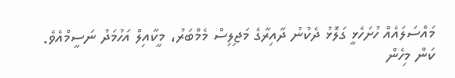މައްސަލައެއް ހުށަހެޅީ ގަލޮޅު ދެކުނު ދާއިރާގެ މަޖިލިސް މެމްބަރު، މީކާއިލް އަހުމަދު ނަސީމްއެވެ.
ކަން މިހެން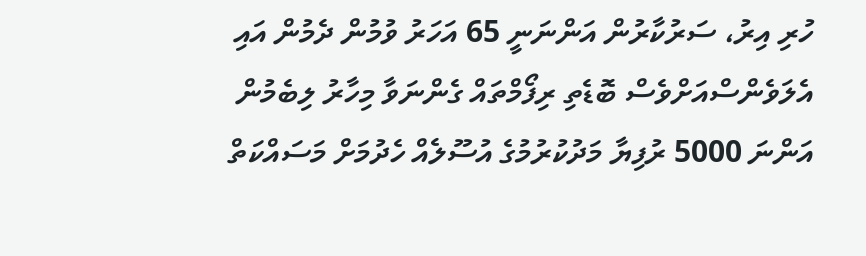ހުރި އިރު، ސަރުކާރުން އަންނަނީ 65 އަހަރު ވުމުން ދެމުން އައި އެލަވެންސްއަށްވެސް ބޮޑެތި ރިފޯމްތައް ގެންނަވާ މިހާރު ލިބެމުން އަންނަ 5000 ރުފިޔާ މަދުކުރުމުގެ އުސޫލެއް ހެދުމަށް މަސައްކަތް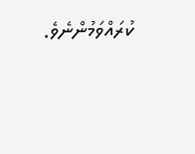ކުރައްވަމުންނެވެ.